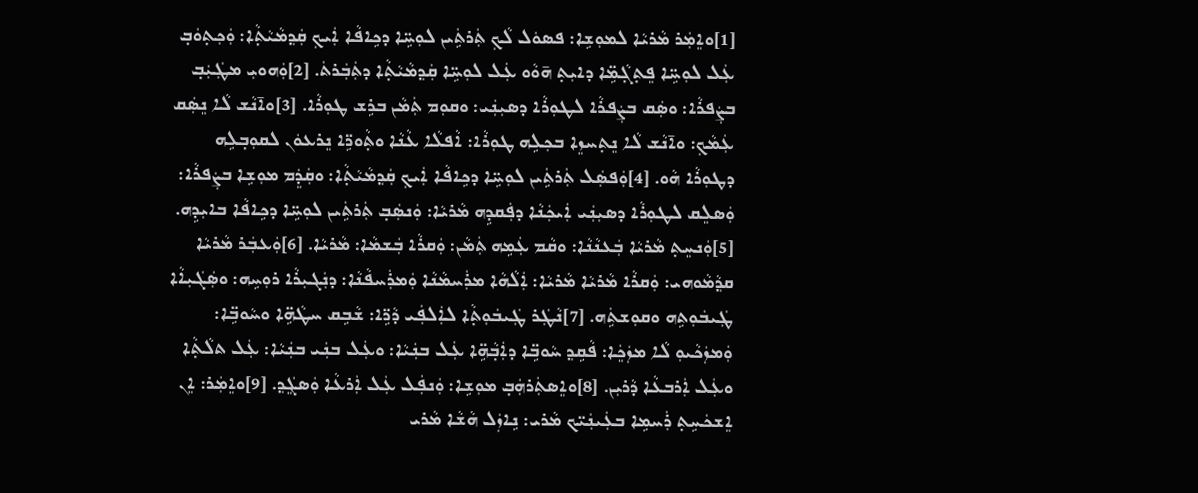[1]ܘܐܸܡܲܪ ܡܵܪܝܵܐ ܠܡܘܼܫܹܐ: ܦܣܘܿܠ ܠܵܟ݂ ܬܲܪܬܹܿܝܢ ܠܘܼܚܹ̈ܐ ܕܟܹܐܦܵܐ ܐܲܝܟ݂ ܩܲܕ݂ܡܵܝܵܬ݂ܵܐ: ܘܲܟ݂ܬ݂ܘܿܒ݂ ܥܲܠ ܠܘܼܚܹ̈ܐ ܦܸܬ݂ܓ݂ܵܡܹ̈ܐ ܕܐܝܼܬ݂ ܗ̄ܘܵܘ ܥܲܠ ܠܘܼܚܹ̈ܐ ܩܲܕ݂ܡܵܝܵܬ݂ܵܐ ܕܬܲܒܲܪܬܿ. [2]ܘܲܗܘܝܼ ܡܛܲܝܲܒ݂ ܒܨܲܦܪܵܐ: ܘܣܲܩ ܒܨܲܦܪܵܐ ܠܛܘܼܪܵܐ ܕܣܝܼܢܲܝ: ܘܩܘܼܡ ܬܲܡܵܢ ܒܪܹܫ ܛܘܼܪܵܐ. [3]ܘܐ̄ܢܵܫ ܠܵܐ ܢܸܣܲܩ ܥܲܡܵܟ݂: ܘܐ̄ܢܵܫ ܠܵܐ ܢܸܬ݂ܚܙܸܐ ܒܟ݂ܠܹܗ ܛܘܼܪܵܐ: ܐܵܦܠܵܐ ܥܵܢܵܐ ܘܬ݂ܵܘܪܹ̈ܐ ܢܸܪܥܘܿܢ ܠܩܘܼܒ݂ܠܹܗ ܕܛܘܼܪܵܐ ܗܵܘ. [4]ܘܲܦܣܲܠ ܬܲܪܬܹܿܝܢ ܠܘܼܚܹ̈ܐ ܕܟܹܐܦܵܐ ܐܲܝܟ݂ ܩܲܕ݂ܡܵܝܵܬ݂ܵܐ: ܘܩܲܕܸܿܡ ܡܘܼܫܹܐ ܒܨܲܦܪܵܐ: ܘܲܣܠܸܩ ܠܛܘܼܪܵܐ ܕܣܝܼܢܲܝ ܐܲܝܟܲܢܵܐ ܕܦܲܩܕܹܗ ܡܵܪܝܵܐ: ܘܲܢܣܲܒ݂ ܬܲܪܬܹܿܝܢ ܠܘܼܚܹ̈ܐ ܕܟܹܐܦܵܐ ܒܐܝܼܕܹܗ. [5]ܘܲܢܚܸܬ݂ ܡܵܪܝܵܐ ܒܲܥܢܵܢܵܐ: ܘܩܵܡ ܥܲܡܹܗ ܬܲܡܵܢ: ܘܲܩܪܵܐ ܒܲܫܡܵܐ: ܡܵܪܝܵܐ. [6]ܘܲܥܒܲܪ ܡܵܪܝܵܐ ܩܕ݂ܵܡܵܘܗܝ: ܘܲܩܪܵܐ ܡܵܪܝܵܐ ܡܵܪܝܵܐ: ܐܲܠܵܗܵܐ ܡܪܲܚܡܵܢܵܐ ܘܲܡܪܲܚܦܵܢܵܐ: ܕܢܲܓܝܼܪܵܐ ܪܘܼܚܹܗ: ܘܣܲܓܿܝܼܐܵܐ ܛܲܝܒܿܘܼܬܹܗ ܘܩܘܼܫܬܹܿܗ. [7]ܢܵܛܲܪ ܛܲܝܒܿܘܼܬ݂ܵܐ ܠܐܲܠܦܲܝ ܕܵܪܹ̈ܐ: ܫܵܒܹܩ ܚܛܵܗܹ̈ܐ ܘܚܵܘܒܹ̈ܐ: ܘܲܡܙܲܟܵܝܘܼ ܠܵܐ ܡܙܲܟܸܿܐ: ܦܵܩܹܕ݂ ܚܵܘܒܹ̈ܐ ܕܐܲܒ݂ܵܗܹ̈ܐ ܥܲܠ ܒܢܲܝܵܐ: ܘܥܲܠ ܒܢܲܝ ܒܢܲܝܵܐ: ܥܲܠ ܬܠܵܬ݂ܵܐ ܘܥܲܠ ܐܲܪܒܥܵܐ ܕܵܪܝܼܢ. [8]ܘܐܸܣܬܲܪܗܲܒ݂ ܡܘܼܫܹܐ: ܘܲܢܦܲܠ ܥܲܠ ܐܲܪܥܵܐ ܘܲܣܓܸܿܕ݂. [9]ܘܐܸܡܲܪ: ܐܸܢ ܐܸܫܟܿܚܹܬ݂ ܪܲܚܡܹܐ ܒܥܲܝܢܲܝ̈ܟ ܡܵܪܝ: ܢܹܐܙܲܠ ܗܵܫܵܐ ܡܵܪܝ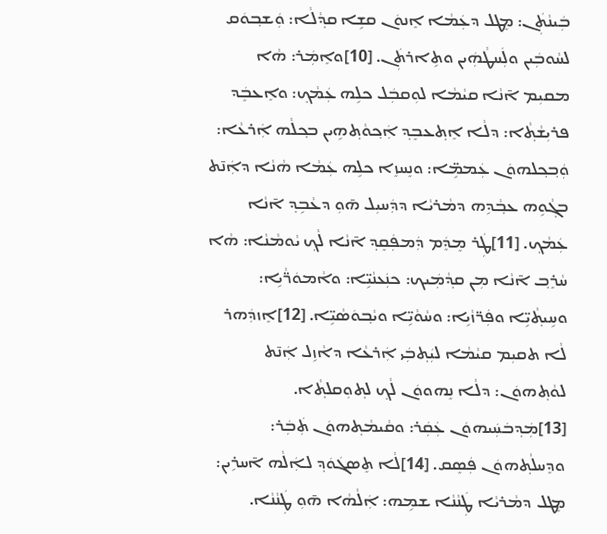ܒܲܝܢܵܬܲܢ: ܡܸܛܠ ܕܥܲܡܵܐ ܐܸܢܘܿܢ ܩܫܹܐ ܩܕ݂ܵܠܵܐ: ܘܲܫܒ݂ܘܿܩ ܠܚܵܘܒܲܝܢ ܘܠܲܚܛܵܗܲܝܢ ܘܬܹܐܪܬܲܢ. [10]ܘܐܸܡܲܪ: ܗܵܐ ܡܩܝܼܡ ܐ̄ܢܵܐ ܩܝܵܡܵܐ ܠܘܼܩܒܲܠ ܟܠܹܗ ܥܲܡܵܟ݂: ܘܐܸܥܒܸܿܕ ܦܪܝܼܫܵܬ݂ܵܐ: ܕܠܵܐ ܐܸܬ݂ܥܒܸܕ݂ ܐܲܟ݂ܘܵܬ݂ܗܹܝܢ ܒܟ݂ܠܵܗ ܐܲܪܥܵܐ: ܘܲܒ݂ܟ݂ܠܗܘܿܢ ܥܲܡܡܹ̈ܐ: ܘܢܸܚܙܸܐ ܟܠܹܗ ܥܲܡܵܐ ܗܵܢܵܐ ܕܐܲܢ̄ܬ ܒܓ݂ܵܘܹܗ ܥܒ݂ܵܕܹܗ ܕܡܵܪܝܵܐ ܕܕܲܚܝܼܠ ܗ̄ܘܼ ܕܥܵܒܹܕ݂ ܐ̄ܢܵܐ ܥܲܡܵܟ݂. [11]ܛܲܪ ܡܸܕܸܿܡ ܕܲܡܦܲܩܸܕ݂ ܐ̄ܢܵܐ ܠܵܟ݂ ܝܵܘܡܵܢܵܐ: ܗܵܐ ܚܵܪܸܒ݂ ܐ̄ܢܵܐ ܡܼܢ ܩܕ݂ܵܡܲܝܟ: ܟܢܲܥܢܵܝܹ̈ܐ: ܘܐܵܡܘܿܪ̈ܵܝܹܐ: ܘܚܹܝܬ݂ܵܝܹ̈ܐ ܘܦܲܪ̈ܙܵܝܹܐ: ܘܚܵܘܵܝܹ̈ܐ ܘܝܵܒ݂ܘܿܣܵܝܹ̈ܐ. [12]ܐܸܙܕܲܗܪ ܠܵܐ ܬܩܝܼܡ ܩܝܵܡܵܐ ܠܝܲܬ݂ܒܲܝ ܐܲܪܥܵܐ ܕܐܵܙܹܠ ܐܲܢ̄ܬ ܠܘܵܬ݂ܗܘܿܢ: ܕܠܵܐ ܢܸܗܘܘܿܢ ܠܵܟ݂ ܠܬ݂ܘܼܩܠܬ݂ܵܐ. [13]ܡܲܕ݂ܒܿܚܲܝܗܘܿܢ ܥܲܩܲܪ: ܘܩܵܝܡܵܬ݂ܗܘܿܢ ܬܲܒܲܪ: ܘܕܸܚܠܵܬ݂ܗܘܿܢ ܦܲܣܸܩ. [14]ܠܵܐ ܬܸܣܓܿܘܿܕ݂ ܠܐܲܠܵܗ ܐ̄ܚܪܹܝܢ: ܡܸܛܠ ܕܡܵܪܝܵܐ ܛܲܢܵܢܵܐ ܫܡܹܗ: ܐܲܠܵܗܵܐ ܗ̄ܘܼ ܛܲܢܵܢܵܐ.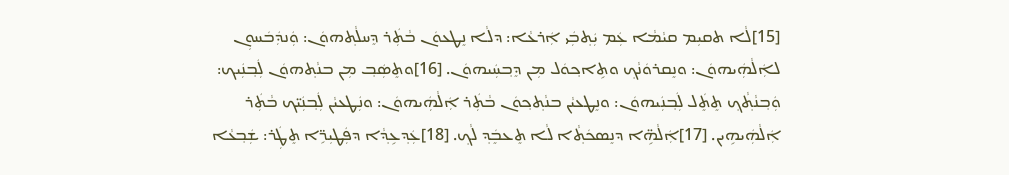[15]ܠܵܐ ܬܩܝܼܡ ܩܝܵܡܵܐ ܥܲܡ ܝܲܬ݂ܒܲܝ ܐܲܪܥܵܐ: ܕܠܵܐ ܢܸܛܥܘܿܢ ܒܵܬܲܪ ܕܸܚܠܵܬ݂ܗܘܿܢ: ܘܲܢܕܲܒܿܚܘܼܢ ܠܐܲܠܵܗܲܝܗܘܿܢ: ܘܢܸܩܪܘܿܢܵܟ݂ ܘܬܹܐܟ݂ܘܿܠ ܡܼܢ ܕܸܒ݂ܚܲܝܗܘܿܢ. [16]ܘܬܸܣܲܒ݂ ܡܼܢ ܒܢܵܬ݂ܗܘܿܢ ܠܲܒ݂ܢܲܝܟ: ܘܲܒ݂ܢܵܬ݂ܵܟ݂ ܬܸܬܸܿܠ ܠܲܒ݂ܢܲܝܗܘܿܢ: ܘܢܸܛܥܝܵܢ ܒܢܵܬ݂ܟ݂ܘܿܢ ܒܵܬܲܪ ܐܲܠܵܗܲܝܗܘܿܢ: ܘܢܲܛܥܝܵܢ ܠܲܒ݂ܢܲܝ̈ܟ ܒܵܬܲܪ ܐܲܠܵܗܲܝܗܹܝܢ. [17]ܐܲܠܵܗܹ̈ܐ ܕܢܸܣܟܿܬ݂ܵܐ ܠܵܐ ܬܸܥܒܸܿܕ݂ ܠܵܟ݂. [18]ܥܲܕ݂ܥܹܕ݂ܵܐ ܕܦܲܛܝܼܪܹ̈ܐ ܬܸܛܲܪ: ܫܲܒ݂ܥܵܐ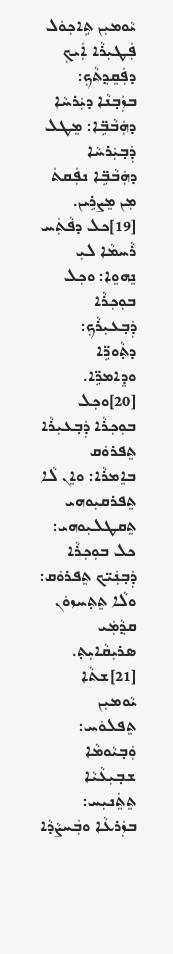ܝܵܘܡܝܼܢ ܬܹܐܟ݂ܘܿܠ ܦܲܛܝܼܪܵܐ ܐܲܝܟ݂ ܕܦܲܩܸܕ݂ܬܵܟ݂: ܒܙܲܒ݂ܢܵܐ ܕܝܲܪܚܵܐ ܕܗܲܒܵܒܹ̈ܐ: ܡܸܛܠ ܕܲܒ݂ܝܲܪܚܵܐ ܕܗܲܒܵܒܹ̈ܐ ܢܦܲܩܬܿ ܡܼܢ ܡܸܨܪܹܝܢ. [19]ܟܠ ܕܦܵܬܲܚ ܪܵܚܡܵܐ ܠܝܼ ܢܸܗܘܸܐ: ܘܟ݂ܠ ܒܘܼܟ݂ܪܵܐ ܕܲܒ݂ܥܝܼܪܵܟ݂: ܕܬ݂ܵܘܪܹ̈ܐ ܘܕܸܐܡܪܹ̈ܐ. [20]ܘܟ݂ܠ ܒܘܼܟ݂ܪܵܐ ܕܲܒ݂ܥܝܼܪܵܐ ܬܸܦܪܘܿܩ ܒܐܸܡܪܵܐ: ܘܐܸܢ ܠܵܐ ܬܸܦܪܩܝܼܘܗܝ ܬܸܩܛܠܝܼܘܗܝ: ܟܠ ܒܘܼܟ݂ܪܵܐ ܕܲܒ݂ܢܲܝ̈ܟ ܬܸܦܪܘܿܩ: ܘܠܵܐ ܬܸܬ݂ܚܙܘܿܢ ܩܕ݂ܵܡܲܝ ܣܪܝܼܩܵܐܝܼܬ݂. [21]ܫܬܵܐ ܝܵܘܡܝܼܢ ܬܸܦܠܘܿܚ: ܘܲܒ݂ܝܵܘܡܵܐ ܫܒ݂ܝܼܥܵܝܵܐ ܬܸܬܸܿܢܝܼܚ: ܒܙܲܪܥܵܐ ܘܒܲܚܨܵܕܵܐ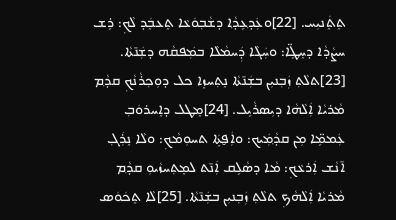ܬܸܬܸܿܢܝܼܚ. [22]ܘܥܲܕ݂ܥܹܕ݂ܵܐ ܕܫܵܒ݂ܘܿܥܵܐ ܬܸܥܒܸܿܕ ܠܵܟ݂: ܪܹܫ ܚܨܵܕܵܐ ܕܚܸܛܹ̈ܐ: ܘܚܲܓܵܐ ܕܲܚܡܵܠܵܐ ܒܡܲܦܩܵܗ ܕܫܲܢ̄ܬܵܐ. [23]ܬܠܵܬ݂ ܙܲܒ݂ܢܝܼܢ ܒܫܲܢ̄ܬܵܐ ܢܸܬ݂ܚܙܸܐ ܟܠ ܕܘܼܟ݂ܪܵܢܵܟ݂ ܩܕ݂ܵܡ ܡܵܪܝܵܐ ܐܲܠܵܗܵܐ ܕܝܼܣܪܵܝܹܠ. [24]ܡܸܛܠ ܕܐܸܚܪܘܿܒ݂ ܥܲܡܡܹ̈ܐ ܡܼܢ ܩܕ݂ܵܡܲܝܟ: ܘܐܲܦ̮ܬܸܿܐ ܬܚܘܼܡܵܟ݂: ܘܠܵܐ ܢܸܪܲܓ݂ ܐ̄ܢܵܫ ܐܲܪܥܵܟ݂: ܡܵܐ ܕܣܵܠܹܩ ܐܲܢ̄ܬ ܠܡܸܬ݂ܚܙܵܝܘܼ ܩܕ݂ܵܡ ܡܵܪܝܵܐ ܐܲܠܵܗܵܟ݂ ܬܠܵܬ݂ ܙܲܒ݂ܢܝܼܢ ܒܫܲܢ̄ܬܵܐ. [25]ܠܵܐ ܬܸܟܿܘܿܣ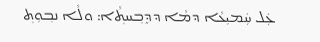ܥܲܠ ܚܲܡܝܼܥܵܐ ܕܡܵܐ ܕܕܸܒ݂ܚܬ݂ܵܐ: ܘܠܵܐ ܢܒ݂ܘܼܬ݂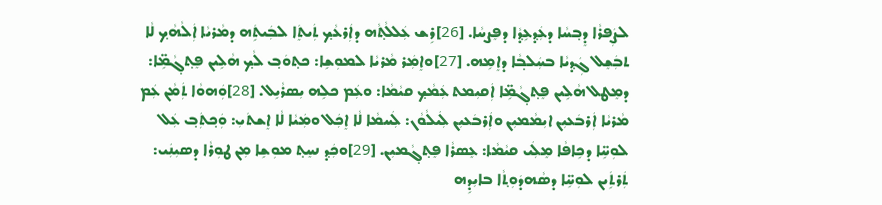ܠܨܲܦܪܵܐ ܕܸܒ݂ܚܵܐ ܕܥܲܕ݂ܥܹܕ݂ܵܐ ܕܦܸܨܚܵܐ. [26]ܪܹܫ ܥܲܠܠܵܬ݂ܵܗ ܕܐܲܪܥܵܟ݂ ܬܲܝܬܸܿܐ ܠܒܲܝܬܹܿܗ ܕܡܵܪܝܵܐ ܐܲܠܵܗܵܟ݂ ܠܵܐ ܬܒܲܫܸܠ ܓܲܕ݂ܝܵܐ ܒܚܲܠܒ݂ܵܐ ܕܐܸܡܹܗ. [27]ܘܐܸܡܲܪ ܡܵܪܝܵܐ ܠܡܘܼܫܹܐ: ܟܬ݂ܘܿܒ݂ ܠܵܟ݂ ܗܵܠܹܝܢ ܦܸܬ݂ܓ݂ܵܡܹ̈ܐ: ܕܡܸܛܠ ܗܵܠܹܝܢ ܦܸܬ݂ܓ݂ܵܡܹ̈ܐ ܐܲܩܝܼܡܬ ܥܲܡܵܟ݂ ܩܝܵܡܵܐ: ܘܥܲܡ ܟܠܹܗ ܝܼܣܪܵܝܹܠ. [28]ܘܲܗܘܵܐ ܬܲܡܵܢ ܥܲܡ ܡܵܪܝܵܐ ܐܲܪܒܿܥܝܼܢ ܐܝܼܡܵܡܝܼܢ ܘܐܲܪܒܿܥܝܼܢ ܠܲܝܠܵܘܵܢ: ܠܲܚܡܵܐ ܠܵܐ ܐܸܟܲܠ ܘܡܲܝܵܐ ܠܵܐ ܐܸܫܬܿܝܼ: ܘܲܟ݂ܬܲܒ݂ ܥܲܠ ܠܘܼܚܹ̈ܐ ܕܟܹܐܦܵܐ ܡܸܠܲܝ ܩܝܵܡܵܐ: ܥܸܣܪܵܐ ܦܸܬ݂ܓ݂ܵܡܝܼܢ. [29]ܘܟܲܕ݂ ܢܚܸܬ݂ ܡܘܼܫܹܐ ܡܼܢ ܛܘܼܪܵܐ ܕܣܝܼܢܲܝ: ܬܲܪܬܹܿܝܢ ܠܘܼܚܹ̈ܐ ܕܣܵܗܕܿܘܼܬ݂ܵܐ ܒܐܝܼܕܹܗ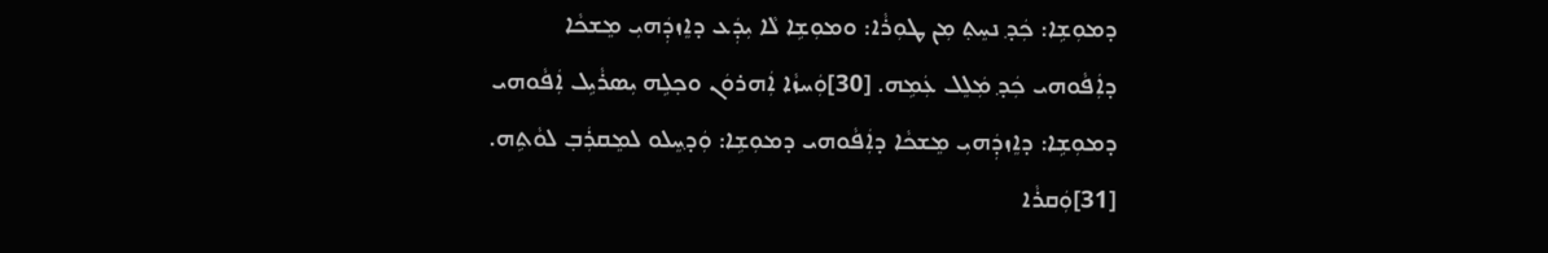ܕܡܘܼܫܹܐ: ܟܲܕ݂ ܢܚܸܬ݂ ܡܼܢ ܛܘܼܪܵܐ: ܘܡܘܼܫܹܐ ܠܵܐ ܝܼܕܲܥ ܕܐܸܙܕܲܗܝܼ ܡܸܫܟܵܐ ܕܐܲܦܵܘܗܝ ܟܲܕ݂ ܡܲܠܸܠ ܥܲܡܹܗ. [30]ܘܲܚܙܵܐ ܐܲܗܪܘܿܢ ܘܟ݂ܠܹܗ ܝܼܣܪܵܝܹܠ ܐܲܦܵܘܗܝ ܕܡܘܼܫܹܐ: ܕܐܸܙܕܲܗܝܼ ܡܸܫܟܵܐ ܕܐܲܦܵܘܗܝ ܕܡܘܼܫܹܐ: ܘܲܕ݂ܚܸܠܘ ܠܡܸܩܪܲܒ݂ ܠܘܵܬܹܗ. [31]ܘܲܩܪܵܐ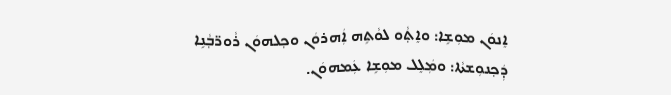ܐܸܢܘܿܢ ܡܘܼܫܹܐ: ܘܐܸܬ݂ܵܘ ܠܘܵܬܹܗ ܐܲܗܪܘܿܢ ܘܟ݂ܠܗܘܿܢ ܪܵܘܪ̈ܒ݂ܵܢܹܐ ܕܲܟ݂ܢܘܼܫܬܵܐ: ܘܡܲܠܸܠ ܡܘܼܫܹܐ ܥܲܡܗܘܿܢ.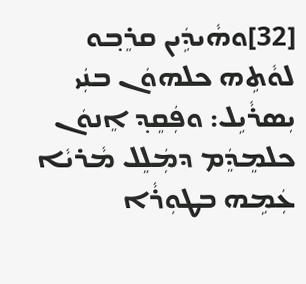[32]ܘܗܵܝܕܹܿܝܢ ܩܪܸܒ݂ܘ ܠܘܵܬܹܗ ܟܠܗܘܿܢ ܒܢܲܝ ܝܼܣܪܵܝܹܠ: ܘܦܲܩܸܕ݂ ܐܸܢܘܿܢ ܟܠܡܸܕܸܿܡ ܕܡܲܠܸܠ ܡܵܪܝܵܐ ܥܲܡܹܗ ܒܛܘܼܪܵܐ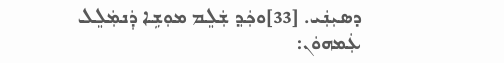ܕܣܝܼܢܲܝ. [33]ܘܟܲܕ݂ ܫܲܠܸܡ ܡܘܼܫܹܐ ܕܲܢܡܲܠܸܠ ܥܲܡܗܘܿܢ: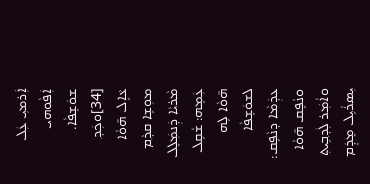ܐܲܪܡܝܼ ܥܲܠ ܐܲܦܵܘܗܝ ܫܘܿܫܸܦܵܐ. [34]ܘܟܲܕ݂ ܥܵܐܹܠ ܗ̄ܘܵܐ ܡܘܼܫܹܐ ܩܕ݂ܵܡ ܡܵܪܝܵܐ ܕܲܢܡܲܠܸܠ ܥܲܡܹܗ: ܫܵܩܹܠ ܗ̄ܘܵܐ ܠܹܗ ܠܫܘܿܫܸܦܵܐ ܥܕܲܡܵܐ ܕܢܵܦܹܩ: ܘܢܵܦܹܩ ܗ̄ܘܵܐ ܘܐܵܡܲܪ ܠܲܕ݂ܒܹܝܬ݂ ܝܼܣܪܵܝܹܠ ܡܸܕܸܿܡ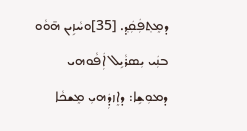ܕܡܸܬ݂ܦܲܩܲܕ݂. [35]ܘܚܵܙܹܝܢ ܗ̄ܘܵܘ ܒܢܲܝ ܝܼܣܪܵܝܹܠ ܐܲܦܵܘܗܝ ܕܡܘܼܫܹܐ: ܕܐܸܙܕܲܗܝܼ ܡܸܫܟܵܐ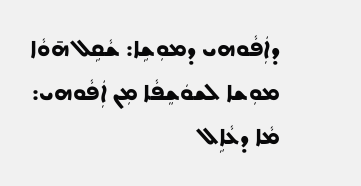ܕܐܲܦܵܘܗܝ ܕܡܘܼܫܹܐ: ܫܵܩܹܠ ܗ̄ܘܵܐ ܡܘܼܫܐ ܠܫܘܿܫܸܦܵܐ ܡܼܢ ܐܲܦܵܘܗܝ: ܡܵܐ ܕܥܵܐܹܠ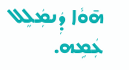ܗ̄ܘܵܐ ܕܲܢܡܲܠܸܠ ܥܲܡܹܗ.